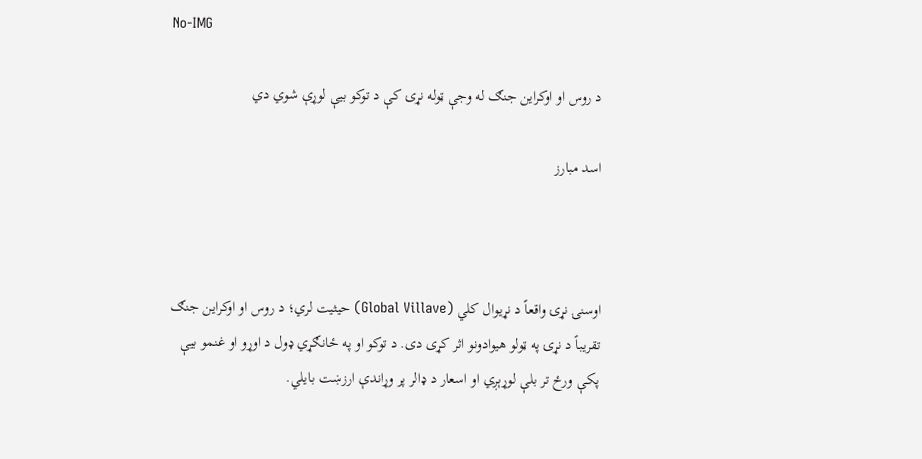No-IMG

د روس او اوکراین جنګ له وجې ټوله نړۍ کې د توکو بیې لوړې شوي دي

اسد مبارز



اوسنۍ نړۍ واقعاً د نړیوال کلي (Global Villave) حیثیت لري؛ د روس او اوکراین جنګ تقریباً د نړۍ په ټولو هیوادونو اثر کړی دی. د توکو او په ځانګړي ډول د اوړو او غنمو بیې پکې ورځ تر بلې لوړېږي او اسعار د ډالر پر وړاندې ارزښت بایلي.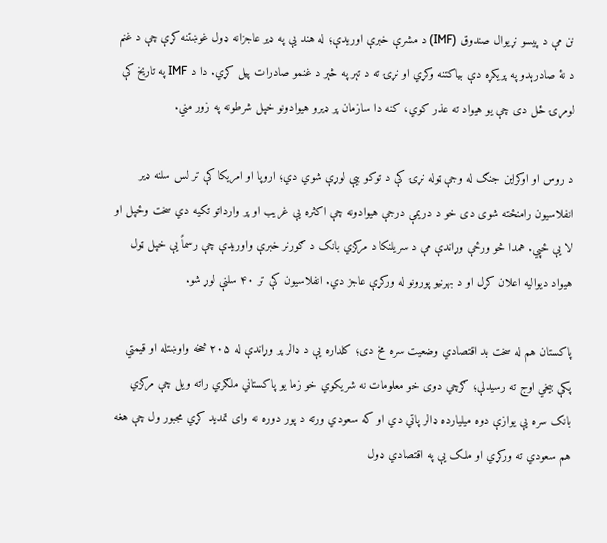نن مې د پیسو نړیوال صندوق (IMF) د مشرې خبرې اوریدې؛ له هند یې په ډیر عاجزانه ډول غوښتنه کړې چې د غنم د نۀ صادرېدو په پریکړه دې بیاکتنه وکړي او نړۍ ته د تېر په څېر د غنمو صادرات پیل کړي. دا د IMF په تاریخ کې لومړۍ ځل دی چې یو هیواد ته عذر کوي، کنه دا سازمان پر ډیرو هیوادونو خپل شرطونه په زور مني.

د روس او اوکراین جنګ له وجې ټوله نړۍ کې د توکو بیې لوړې شوي دي؛ اروپا او امریکا کې تر لس سلنه ډیر انفلاسیون رامنځته شوی دی خو د دریمې درجې هیوادونه چې اکثره یې غریب او پر وارداتو تکیه دي سخت وځپل او لا یې ځپي. همدا څو ورځې وړاندې مې د سريلنکا د مرکزي بانک د ګورنر خبرې واوریدې چې رسماً یې خپل ټول هیواد دیوالیه اعلان کړل او د بهرنیو پورونو له ورکړې عاجز دي. انفلاسیون کې تر ۴۰ سلنې لوړ شو.

پاکستان هم له سخت بد اقتصادي وضعیت سره مخ دی؛ کلداره یې د ډالر پر وړاندې له ۲۰۵ څخه واوښتله او قیمتي پکې بیخي اوج ته رسیدلې؛ ګرچي دوی خو معلومات نه شریکوي خو زما یو پاکستاني ملګري راته ویل چې مرکزي بانک سره یې یوازې دوه میلیارده ډالر پاتي دي او که سعودي ورته د پور دوره نه وای تمدید کړي مجبور ول چې هغه هم سعودي ته ورکړي او ملک یې په اقتصادي ډول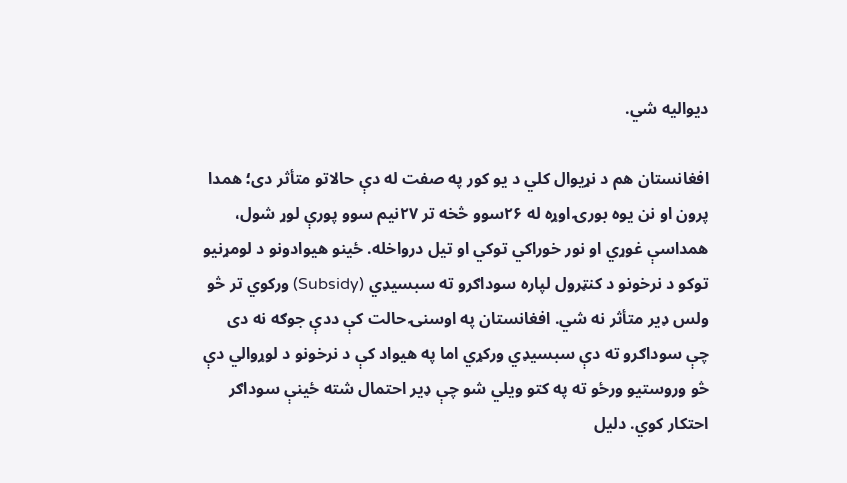دیوالیه شي.

افغانستان هم د نړیوال کلي د یو کور په صفت له دې حالاتو متأثر دی؛ همدا پرون او نن یوه بورۍ اوړه له ۲۶سوو څخه تر ۲۷نیم سوو پورې لوړ شول، همداسې غوړي او نور خوراکي توکي او تیل درواخله. ځینو هیوادونو د لومړنیو توکو د نرخونو د کنټرول لپاره سوداګرو ته سبسیډي (Subsidy) ورکوي تر څو ولس ډیر متأثر نه شي. افغانستان په اوسنۍ حالت کې ددې جوګه نه دی چې سوداګرو ته دې سبسیډي ورکړي اما په هیواد کې د نرخونو د لوړوالي دې څو وروستیو ورځو ته په کتو ویلي شو چې ډیر احتمال شته ځینې سوداګر احتکار کوي. دلیل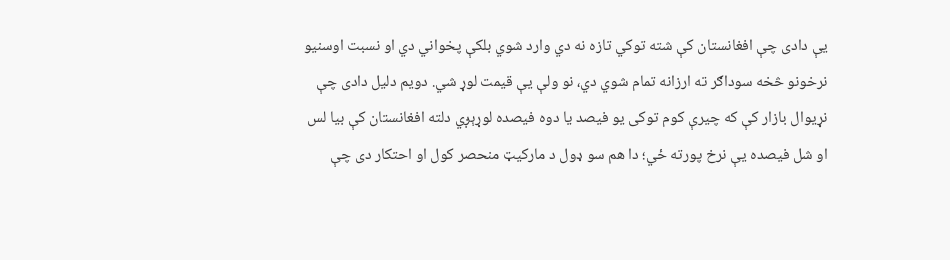یې دادی چې افغانستان کې شته توکي تازه نه دي وارد شوي بلکې پخواني دي او نسبت اوسنيو نرخونو څخه سوداګر ته ارزانه تمام شوي دي، نو ولې یې قیمت لوړ شي. دویم دلیل دادی چې نړیوال بازار کې که چیرې کوم توکی یو فیصد یا دوه فیصده لوړېږي دلته افغانستان کې بیا لس او شل فیصده یې نرخ پورته ځي؛ دا هم سو ډول د مارکیټ منحصر کول او احتکار دی چې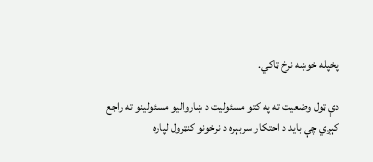پخپله خوښه نرخ ټاکي.

دې ټول وضعیت ته په کتو مسئولیت د ښاروالیو مسئولینو ته راجع کېږي چې باید د احتکار سربېره د نرخونو کنټرول لپاره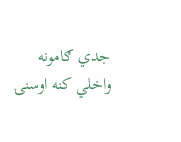جدي ګامونه واخلي کنه اوسنۍ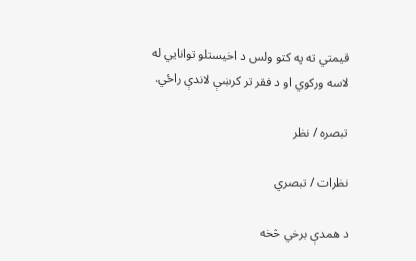قیمتي ته په کتو ولس د اخیستلو توانايي له لاسه ورکوي او د فقر تر کرښې لاندې راځي.

تبصره / نظر

نظرات / تبصري

د همدې برخي څخه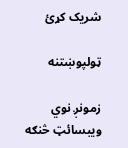شریک کړئ

ټولپوښتنه

زمونږ نوي ویبسائټ څنګه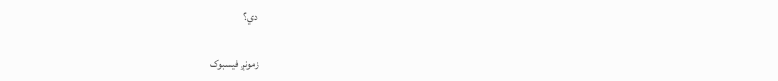دي؟

زمونږ فيسبوک